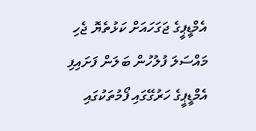އެމްޑީޕީގެ ޖަގަހައަށް ކަޅުތެޔޮ ޖެހި މައްސަލަ ފުލުހުން ބަލަން ފަށައިފި
އެމްޑީޕީގެ ހަރުގޭގައި ފޯމުތަކުގައި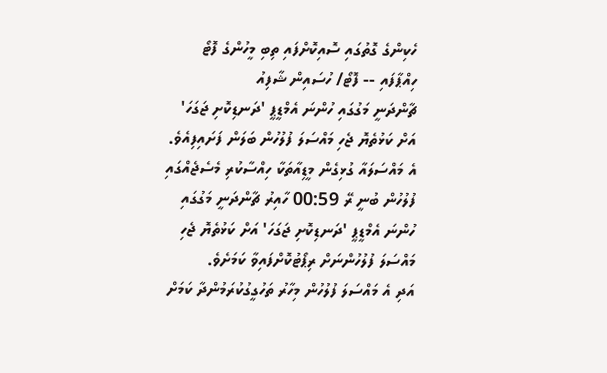ހެކިންގެ ގޮތުގައި ސޮއިކޮށްފައި ތިބި މީހުންގެ ފޮޓޯ ހިއްޕާފައި -- ފޮޓޯ/ ހުސައިން ޝާފިއު
ޗާންދަނީ މަގުގައި ހުންނަ އެމްޑީޕީ 'ދަނޑިކޮށި ޖަގަހަ' އަށް ކަޅުތެޔޮ ޖެހި މައްސަލަ ފުލުހުން ބަލަން ފަށައިފިއެވެ.
އެ މައްސަލައާ ގުޅިގެން މީޑިއާތަކާ ހިއްސާކުރި މެސެޖެއްގައި ފުލުހުން ބުނީ ރޭ 00:59 ހާއިރު ޗާންދަނީ މަގުގައި ހުންނަ އެމްޑީޕީ 'ދަނޑިކޮށި ޖަގަހަ' އަށް ކަޅުތެޔޮ ޖެހި މައްސަލަ ފުލުހުންނަށް ރިޕޯޓުކޮށްފައިވާ ކަމަށެވެ.
އަދި އެ މައްސަލަ ފުލުހުން މިހާރު ތަހުގީގުކުރަމުންދާ ކަމަށް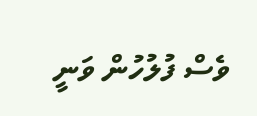ވެސް ފުލުހުން ވަނީ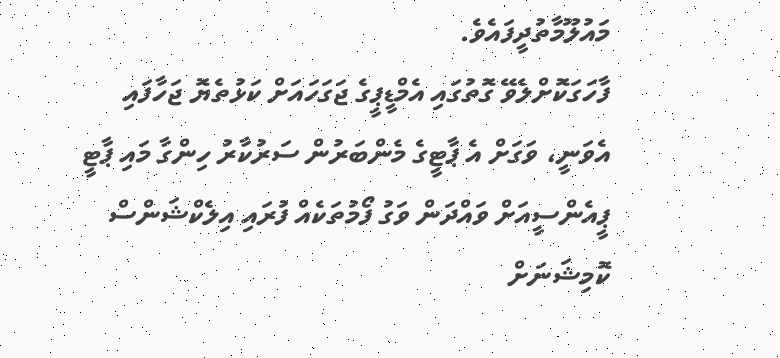މައުލޫމާތުދީފައެވެ.
ފާހަގަކޮށްލެވޭ ގޮތުގައި އެމްޑީޕީގެ ޖަގަހައަށް ކަޅުތެޔޮ ޖަހާފައި އެވަނީ، ވަގަށް އެ ޕާޓީގެ މެންބަރުން ސަރުކާރު ހިންގާ މައި ޕާޓީ ޕީއެންސީއަށް ވައްދަން ވަގު ފޯމުތަކެއް ފުރައި އިލެކްޝަންސް ކޮމިޝަނަށް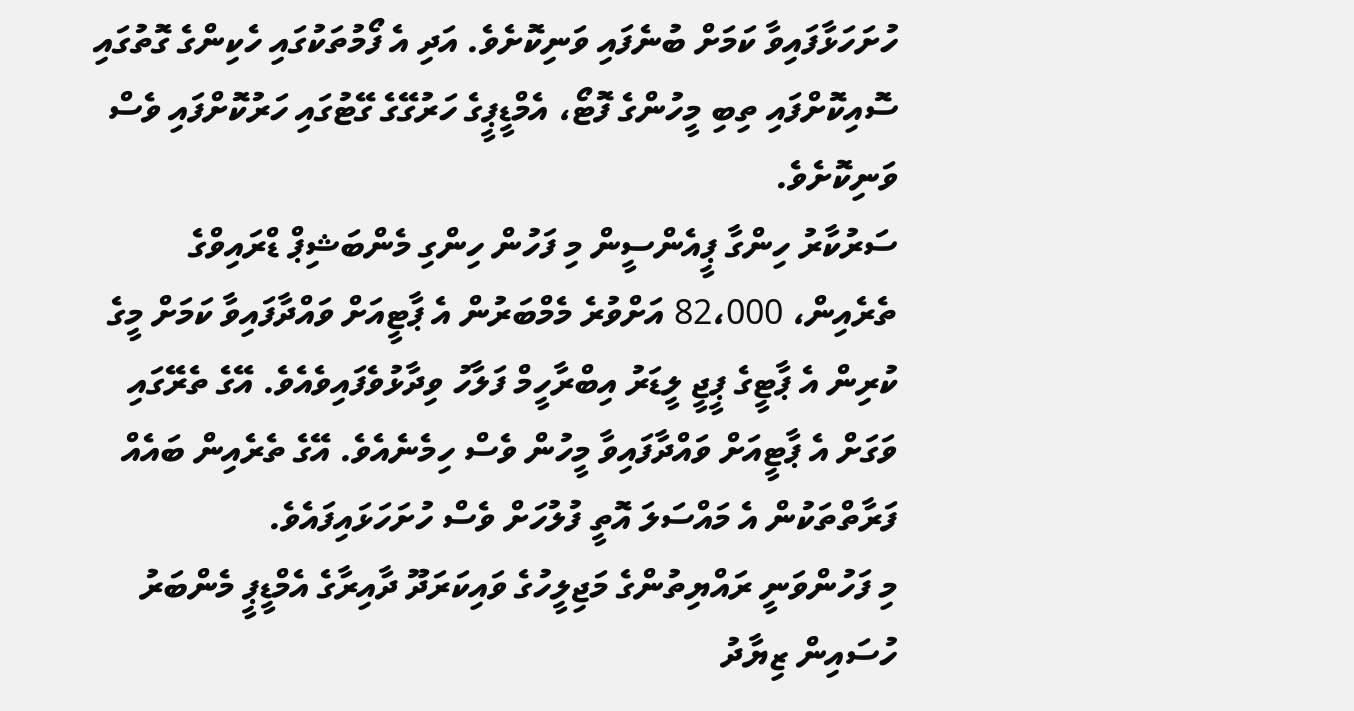ހުށަހަޅާފައިވާ ކަމަށް ބުނެފައި ވަނިކޮށެވެ. އަދި އެ ފޯމުތަކުގައި ހެކިންގެ ގޮތުގައި ސޮއިކޮށްފައި ތިބި މީހުންގެ ފޮޓޯ، އެމްޑީޕީގެ ހަރުގޭގެ ގޭޓުގައި ހަރުކޮށްފައި ވެސް ވަނިކޮށެވެ.
ސަރުކާރު ހިންގާ ޕީއެންސީން މި ފަހުން ހިންގި މެންބަޝިޕް ޑްރައިވްގެ ތެރެއިން، 82،000 އަށްވުރެ މެމްބަރުން އެ ޕާޓީއަށް ވައްދާފައިވާ ކަމަށް މީގެ ކުރިން އެ ޕާޓީގެ ޕީޖީ ލީޑަރު އިބްރާހީމް ފަލާހު ވިދާޅުވެފައިވެއެވެ. އޭގެ ތެރޭގައި ވަގަށް އެ ޕާޓީއަށް ވައްދާފައިވާ މީހުން ވެސް ހިމެނެއެވެ. އޭގެ ތެރެއިން ބައެއް ފަރާތްތަކުން އެ މައްސަލަ އޮތީ ފުލުހަށް ވެސް ހުށަހަޅައިފައެވެ.
މި ފަހުންވަނީ ރައްޔިތުންގެ މަޖިލީހުގެ ވައިކަރަދޫ ދާއިރާގެ އެމްޑީޕީ މެންބަރު ހުސައިން ޒިޔާދު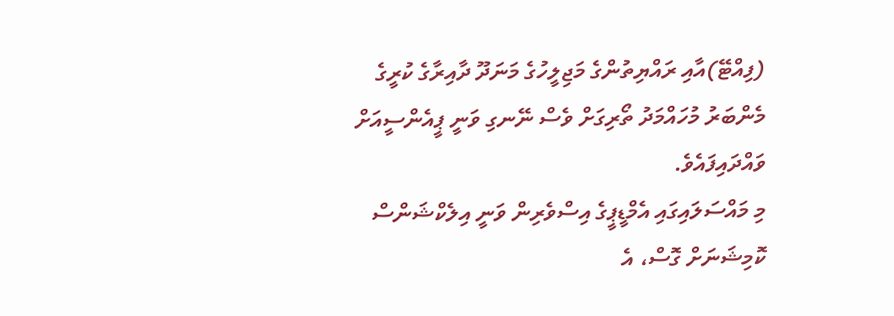(ފިއްޓޭ)އާއި ރައްޔިތުންގެ މަޖިލީހުގެ މަނަދޫ ދާއިރާގެ ކުރީގެ މެންބަރު މުހައްމަދު ތޯރިގަށް ވެސް ނޭނގި ވަނީ ޕީއެންސީއަށް ވައްދައިފައެވެ.
މި މައްސަލައިގައި އެމްޑީޕީގެ އިސްވެރިން ވަނީ އިލެކްޝަންސް ކޮމިޝަނަށް ގޮސް، އެ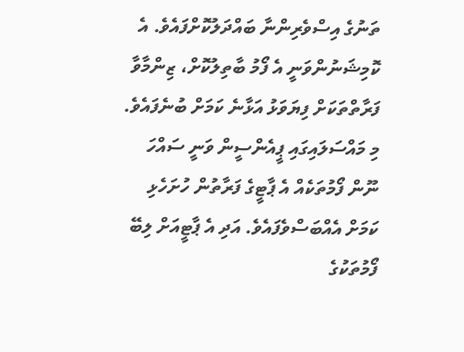ތަނުގެ އިސްވެރިންނާ ބައްދަލުކޮށްފައެވެ. އެ ކޮމިޝަނުންވަނީ އެ ފޯމު ބާތިލުކޮށް، ޒިންމާވާ ފަރާތްތަކަށް ފިޔަވަޅު އަޅާނެ ކަމަށް ބުނެފައެވެ.
މި މައްސަލައިގައި ޕީއެންސީން ވަނީ ސައްހަ ނޫން ފޯމުތަކެއް އެ ޕާޓީގެ ފަރާތުން ހުށަހެޅި ކަމަށް އެއްބަސްވެފައެވެ. އަދި އެ ޕާޓީއަށް ލިބޭ ފޯމުތަކުގެ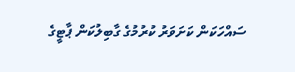ސައްހަކަން ކަށަވަރު ކުރުމުގެ ގާބިލުކަން ޕާޓީގެ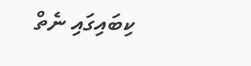ކިބައިގައި ނެތް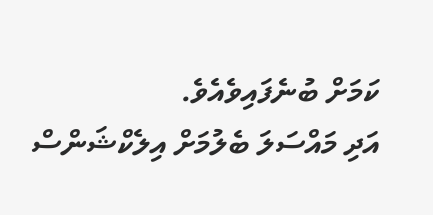ކަމަށް ބުނެފައިވެއެވެ.
އަދި މައްސަލަ ބެލުމަށް އިލެކްޝަންސް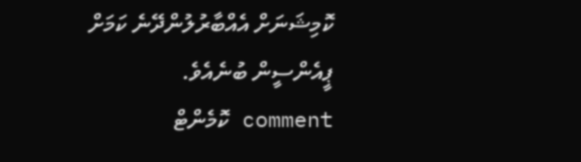ކޮމިޝަނަށް އެއްބާރުލުންދޭނެ ކަމަށް ޕީއެންސީން ބުނެއެވެ.
comment ކޮމެންޓް